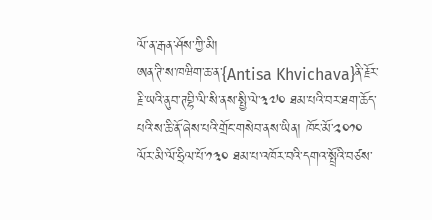ལོ་ན་རྒན་ཤོས་ཀྱི་མི།
ཨན་ཊི་ས་ཁཝིག་ཆ་ན་{Antisa Khvichava}ནི་རྗོར་རྗི་ཡའི་ནུབ་ཊབྷི་ལི་སི་ནས་སྤྱི་ལེ་༣༧༠ ཐམ་པའི་བར་ཐག་ཆོད་པའི་ས་ཆི་ནོ་ཞེས་པའི་གྲོང་གསེབ་ནས་ཡིན། ཁོང་མོ་༢༠༡༠ ལོར་མི་ལོ་ཧྲིལ་པོ་༡༣༠ ཐམ་པ་འཁོར་བའི་དགའ་སྤྲོའི་བཙས་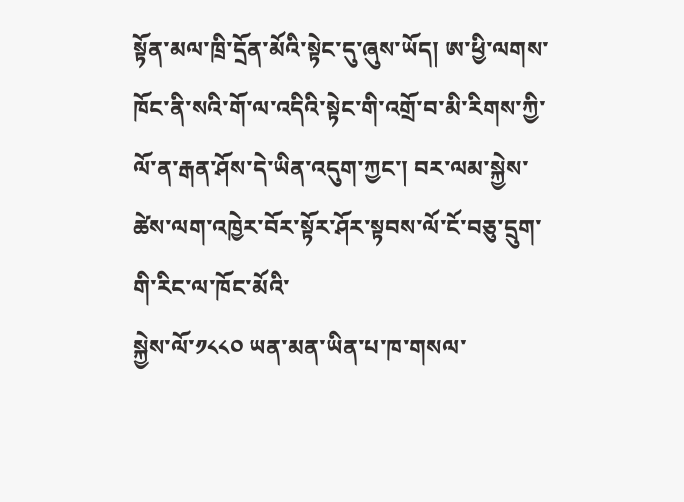སྟོན་མལ་ཁྲི་དྲོན་མོའི་སྟེང་དུ་ཞུས་ཡོད། ཨ་ཕྱི་ལགས་ཁོང་ནི་སའི་གོ་ལ་འདིའི་སྟེང་གི་འགྲོ་བ་མི་རིགས་ཀྱི་ལོ་ན་རྒན་ཤོས་དེ་ཡིན་འདུག་ཀྱང་། བར་ལམ་སྐྱེས་ཚེས་ལག་འཁྱེར་བོར་སྟོར་ཤོར་སྟབས་ལོ་ངོ་བཅུ་དྲུག་གི་རིང་ལ་ཁོང་མོའི་
སྐྱེས་ལོ་༡༨༨༠ ཡན་མན་ཡིན་པ་ཁ་གསལ་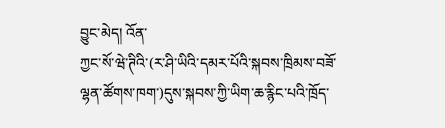བྱུང་མེད། འོན་
ཀྱང་སོ་ཝེ་ཊིའི་(ར་ཤི་ཡིའི་དམར་པོའི་སྐབས་ཁྲིམས་བཟོ་ལྷན་ཚོགས་ཁག་)དུས་སྐབས་ཀྱི་ཡིག་ཆ་རྙིང་པའི་ཁྲོད་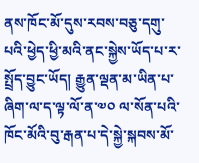ནས་ཁོང་མོ་དུས་རབས་བཅུ་དགུ་པའི་ཕྱེད་ཕྱི་མའི་ནང་སྐྱེས་ཡོད་པ་ར་སྤྲོད་བྱུང་ཡོད། རྒྱུན་ལྡན་མ་ཡིན་པ་ཞིག་ལ་ད་ལྟ་ལོ་ན་༧༠ ལ་སོན་པའི་ཁོང་མོའི་བུ་རྒན་པ་དེ་སྐྱེ་སྐབས་མོ་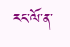རང་ལོ་ན་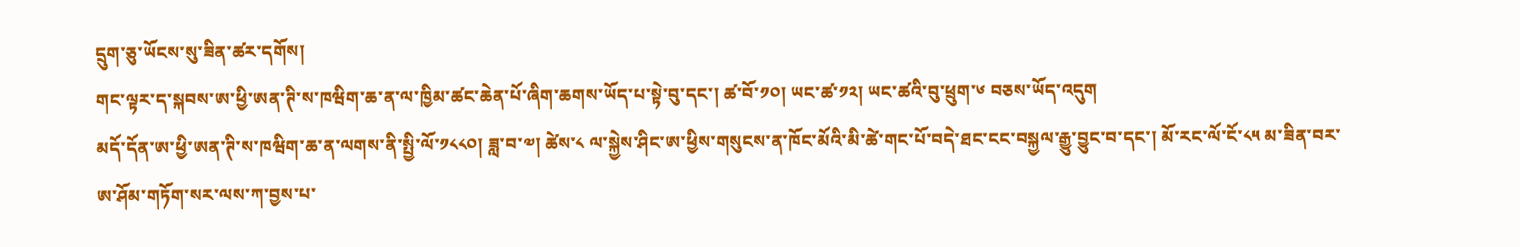དྲུག་ཅུ་ཡོངས་སུ་ཟིན་ཚར་དགོས།
གང་ལྟར་ད་སྐབས་ཨ་ཕྱི་ཨན་ཊི་ས་ཁཝིག་ཆ་ན་ལ་ཁྱིམ་ཚང་ཆེན་པོ་ཞིག་ཆགས་ཡོད་པ་སྟེ་བུ་དང་། ཚ་བོ་༡༠། ཡང་ཚ་༡༢། ཡང་ཚའི་བུ་ཕྲུག་༦ བཅས་ཡོད་འདུག
མདོ་དོན་ཨ་ཕྱི་ཨན་ཊི་ས་ཁཝིག་ཆ་ན་ལགས་ནི་སྤྱི་ལོ་༡༨༨༠། ཟླ་བ་༧། ཚེས་༨ ལ་སྐྱེས་ཤིང་ཨ་ཕྱིས་གསུངས་ན་ཁོང་མོའི་མི་ཚེ་གང་པོ་བདེ་ཐང་ངང་བསྐྱལ་རྒྱུ་བྱུང་བ་དང་། མོ་རང་ལོ་ངོ་༨༥ མ་ཟིན་བར་ཨ་ཤོམ་གཏོག་སར་ལས་ཀ་བྱས་པ་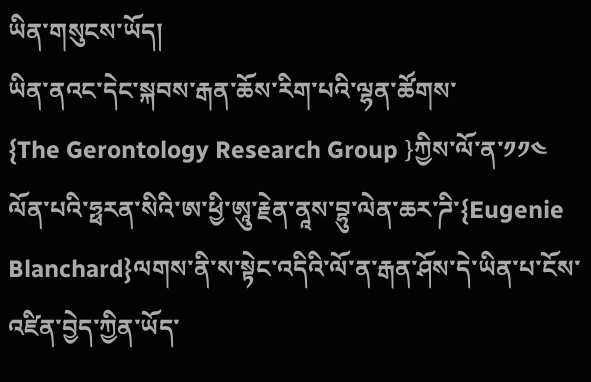ཡིན་གསུངས་ཡོད།
ཡིན་ནའང་དེང་སྐབས་རྒན་ཆོས་རིག་པའི་ལྷན་ཚོགས་
{The Gerontology Research Group }ཀྱིས་ལོ་ན་༡༡༤ ལོན་པའི་ཧྥརན་སིའི་ཨ་ཕྱི་ཨཱུ་རྗེན་ནཱས་བྷུ་ལེན་ཆར་ཌི་{Eugenie Blanchard}ལགས་ནི་ས་སྟེང་འདིའི་ལོ་ན་རྒན་ཤོས་དེ་ཡིན་པ་ངོས་འཛིན་བྱེད་ཀྱིན་ཡོད་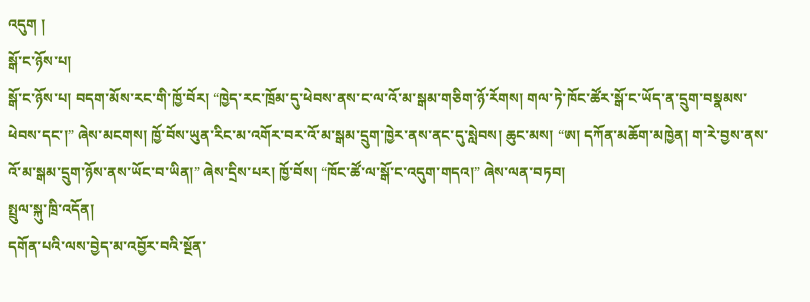འདུག །
སྒོ་ང་ཉོས་པ།
སྒོ་ང་ཉོས་པ། བདག་མོས་རང་གི་ཁྱོ་བོར། “ཁྱེད་རང་ཁྲོམ་དུ་ཕེབས་ནས་ང་ལ་འོ་མ་སྒམ་གཅིག་ཉོ་རོགས། གལ་ཏེ་ཁོང་ཚོར་སྒོ་ང་ཡོད་ན་དྲུག་བསྣམས་ཕེབས་དང་།” ཞེས་མངགས། ཁྱོ་བོས་ཡུན་རིང་མ་འགོར་བར་འོ་མ་སྒམ་དྲུག་ཁྱེར་ནས་ནང་དུ་སླེབས། ཆུང་མས། “ཨ། དཀོན་མཆོག་མཁྱེན། ག་རེ་བྱས་ནས་འོ་མ་སྒམ་དྲུག་ཉོས་ནས་ཡོང་བ་ཡིན།” ཞེས་དྲིས་པར། ཁྱོ་བོས། “ཁོང་ཚོ་ལ་སྒོ་ང་འདུག་གདའ།” ཞེས་ལན་བཏབ།
སྤྲུལ་སྐུ་ཁྲི་འདོན།
དགོན་པའི་ལས་བྱེད་མ་འབྱོར་བའི་སྔོན་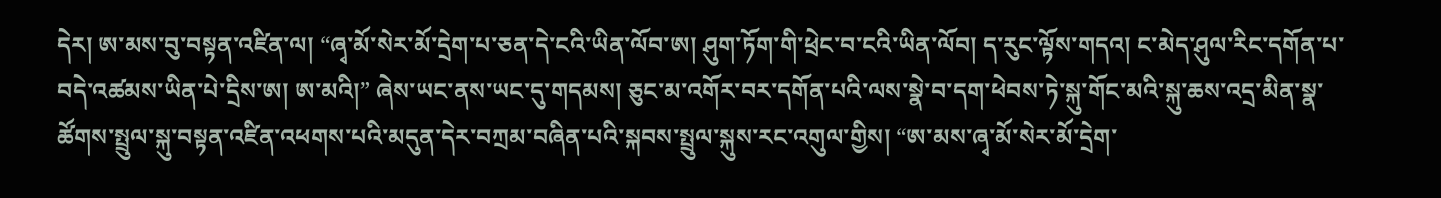དེར། ཨ་མས་བུ་བསྟན་འཛིན་ལ། “ཞྭ་མོ་སེར་མོ་དྲེག་པ་ཅན་དེ་ངའི་ཡིན་ལོབ་ཨ། ཤུག་ཏོག་གི་ཕྲེང་བ་ངའི་ཡིན་ལོབ། ད་རུང་ལྟོས་གདའ། ང་མེད་ཤུལ་རིང་དགོན་པ་བདེ་འཚམས་ཡིན་པེ་དྲིས་ཨ། ཨ་མའི།” ཞེས་ཡང་ནས་ཡང་དུ་གདམས། ཅུང་མ་འགོར་བར་དགོན་པའི་ལས་སྣེ་བ་དག་ཕེབས་ཏེ་སྐུ་གོང་མའི་སྐུ་ཆས་འདྲ་མིན་སྣ་ཚོགས་སྤྲུལ་སྐུ་བསྟན་འཛིན་འཕགས་པའི་མདུན་དེར་བཀྲམ་བཞིན་པའི་སྐབས་སྤྲུལ་སྐུས་རང་འགུལ་གྱིས། “ཨ་མས་ཞྭ་མོ་སེར་མོ་དྲེག་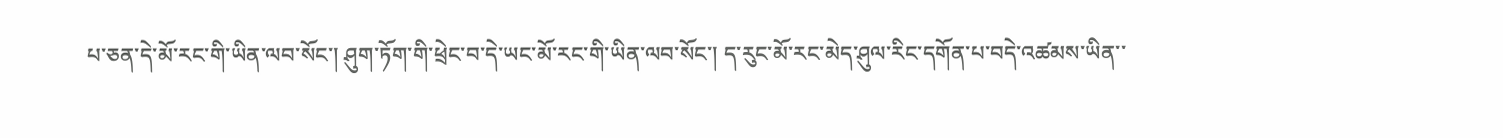པ་ཅན་དེ་མོ་རང་གི་ཡིན་ལབ་སོང་། ཤུག་ཏོག་གི་ཕྲེང་བ་དེ་ཡང་མོ་རང་གི་ཡིན་ལབ་སོང་། ད་རུང་མོ་རང་མེད་ཤུལ་རིང་དགོན་པ་བདེ་འཚམས་ཡིན་་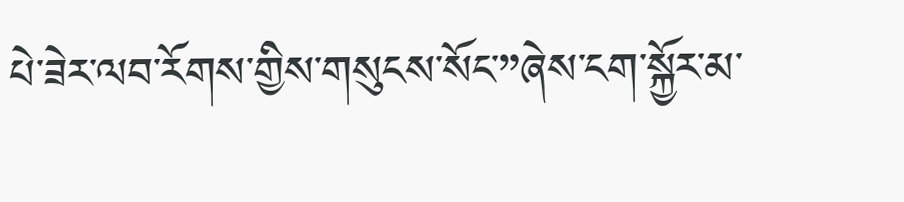པེ་ཟེར་ལབ་རོགས་གྱིས་གསུངས་སོང་”ཞེས་ངག་སྐྱོར་མ་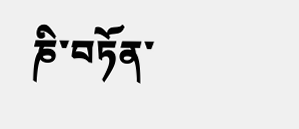ཎི་བཏོན་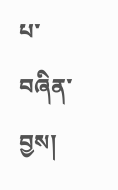པ་བཞིན་བྱས།